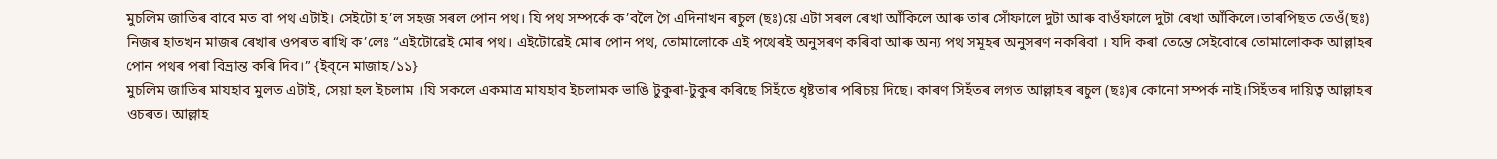মুচলিম জাতিৰ বাবে মত বা পথ এটাই। সেইটো হ’ল সহজ সৰল পোন পথ। যি পথ সম্পর্কে ক’বলৈ গৈ এদিনাখন ৰচুল (ছঃ)য়ে এটা সৰল ৰেখা আঁকিলে আৰু তাৰ সোঁফালে দুটা আৰু বাওঁফালে দুটা ৰেখা আঁকিলে।তাৰপিছত তেওঁ(ছঃ) নিজৰ হাতখন মাজৰ ৰেখাৰ ওপৰত ৰাখি ক’লেঃ “এইটোৱেই মোৰ পথ। এইটোৱেই মোৰ পোন পথ, তোমালোকে এই পথেৰই অনুসৰণ কৰিবা আৰু অন্য পথ সমূহৰ অনুসৰণ নকৰিবা । যদি কৰা তেন্তে সেইবোৰে তোমালোকক আল্লাহৰ পোন পথৰ পৰা বিভ্রান্ত কৰি দিব।” {ইব্নে মাজাহ/১১}
মুচলিম জাতিৰ মাযহাব মুলত এটাই, সেয়া হল ইচলাম ।যি সকলে একমাত্র মাযহাব ইচলামক ভাঙি টুকুৰা-টুকুৰ কৰিছে সিহঁতে ধৃষ্টতাৰ পৰিচয় দিছে। কাৰণ সিহঁতৰ লগত আল্লাহৰ ৰচুল (ছঃ)ৰ কোনো সম্পর্ক নাই।সিহঁতৰ দায়িত্ব আল্লাহৰ ওচৰত। আল্লাহ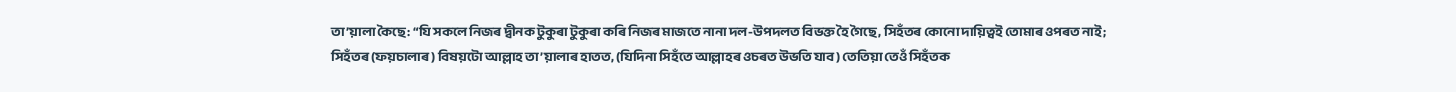তা’য়ালা কৈছে: “যি সকলে নিজৰ দ্বীনক টুকুৰা টুকুৰা কৰি নিজৰ মাজতে নানা দল-উপদলত বিভক্ত হৈ গৈছে, সিহঁতৰ কোনো দায়িত্বই তোমাৰ ওপৰত নাই; সিহঁতৰ (ফয়চালাৰ) বিষয়টো আল্লাহ তা’য়ালাৰ হাতত, (যিদিনা সিহঁতে আল্লাহৰ ওচৰত উভতি যাব) তেতিয়া তেওঁ সিহঁতক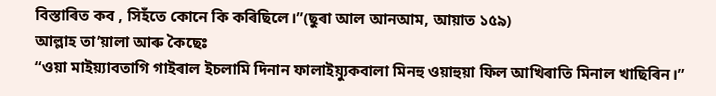বিস্তাৰিত কব , সিহঁতে কোনে কি কৰিছিলে।”(ছুৰা আল আনআম, আয়াত ১৫৯)
আল্লাহ তা’য়ালা আৰু কৈছেঃ
“ওয়া মাইয়্যাবতাগি গাইৰাল ইচলামি দিনান ফালাইয়্যুকবালা মিনহু ওয়াহুয়া ফিল আখিৰাতি মিনাল খাছিৰিন।”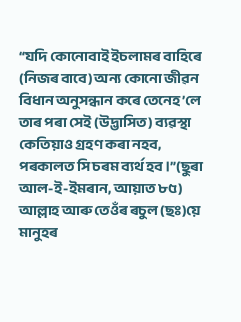“যদি কোনোবাই ইচলামৰ বাহিৰে (নিজৰ বাবে) অন্য কোনো জীৱন বিধান অনুসন্ধান কৰে তেনেহ’লে তাৰ পৰা সেই (উদ্ভাসিত) ব্যৱস্থা কেতিয়াও গ্রহণ কৰা নহব, পৰকালত সি চৰম ব্যর্থ হব।”(ছুৰা আল-ই-ইমৰান, আয়াত ৮৫)
আল্লাহ আৰু তেওঁৰ ৰচুল (ছঃ)য়ে মানুহৰ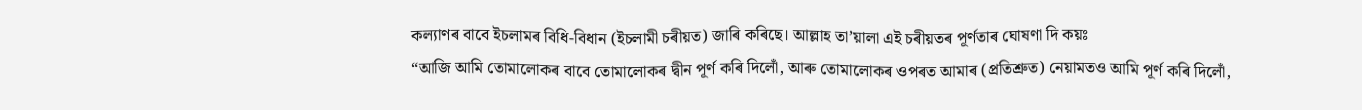কল্যাণৰ বাবে ইচলামৰ বিধি-বিধান (ইচলামী চৰীয়ত) জাৰি কৰিছে। আল্লাহ তা’য়ালা এই চৰীয়তৰ পূৰ্ণতাৰ ঘোষণা দি কয়ঃ
“আজি আমি তোমালোকৰ বাবে তোমালোকৰ দ্বীন পূর্ণ কৰি দিলোঁ, আৰু তোমালোকৰ ওপৰত আমাৰ (প্রতিশ্রুত) নেয়ামতও আমি পূর্ণ কৰি দিলোঁ,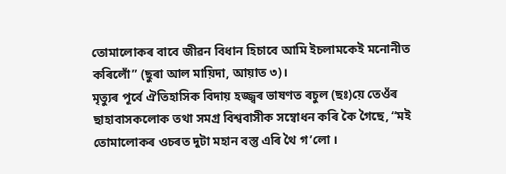তোমালোকৰ বাবে জীৱন বিধান হিচাবে আমি ইচলামকেই মনোনীত কৰিলোঁ” (ছুৰা আল মায়িদা, আয়াত ৩)।
মৃত্যুৰ পূৰ্বে ঐতিহাসিক বিদায় হজ্জ্বৰ ভাষণত ৰচুল (ছঃ)য়ে তেওঁৰ ছাহাবাসকলোক তথা সমগ্র বিশ্ববাসীক সম্বোধন কৰি কৈ গৈছে, “মই তোমালোকৰ ওচৰত দুটা মহান বস্তু এৰি থৈ গ’লো ।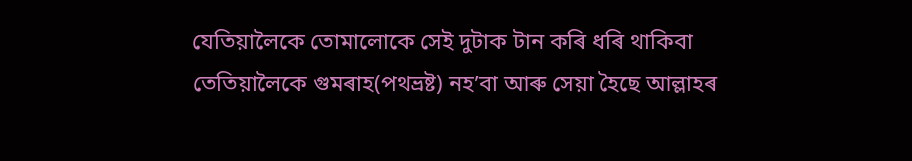যেতিয়ালৈকে তোমালোকে সেই দুটাক টান কৰি ধৰি থাকিবা তেতিয়ালৈকে গুমৰাহ(পথভ্ৰষ্ট) নহ’বা আৰু সেয়া হৈছে আল্লাহৰ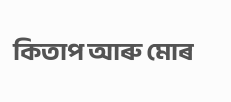কিতাপ আৰু মোৰ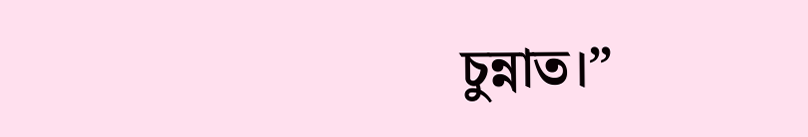চুন্নাত।”